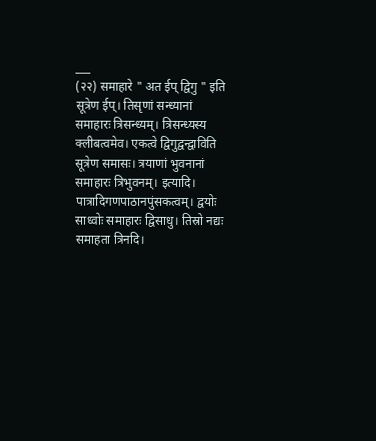___
(२२) समाहारे " अत ईप् द्विगु " इति सूत्रेण ईप्। तिसृणां सन्ध्यानां समाहारः त्रिसन्ध्यम्। त्रिसन्ध्यस्य क्लीबत्वमेव। एकत्वे द्विगुद्वन्द्वाविति सूत्रेण समासः। त्रयाणां भुवनानां समाहारः त्रिभुवनम्। इत्यादि। पात्रादिगणपाठानपुंसकत्वम्। द्वयोः साध्वोः समाहारः द्विसाधु। तिस्रो नद्यः समाहता त्रिनदि।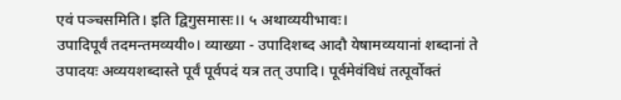एवं पञ्चसमिति। इति द्विगुसमासः।। ५ अथाव्ययीभावः।
उपादिपूर्वं तदमन्तमव्ययी०। व्याख्या - उपादिशब्द आदौ येषामव्ययानां शब्दानां ते उपादयः अव्ययशब्दास्ते पूर्वं पूर्वपदं यत्र तत् उपादि। पूर्वमेवंविधं तत्पूर्वोक्तं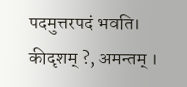पदमुत्तरपदं भवति। कीदृशम् ?, अमन्तम् ।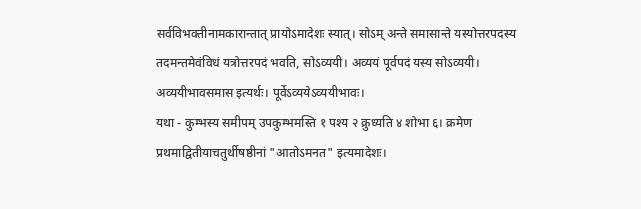सर्वविभक्तीनामकारान्तात् प्रायोऽमादेशः स्यात्। सोऽम् अन्ते समासान्ते यस्योत्तरपदस्य तदमन्तमेवंविधं यत्रोत्तरपदं भवति, सोऽव्ययी। अव्ययं पूर्वपदं यस्य सोऽव्ययी। अव्ययीभावसमास इत्यर्थः। पूर्वेऽव्ययेऽव्ययीभावः।
यथा - कुम्भस्य समीपम् उपकुम्भमस्ति १ पश्य २ क्रुध्यति ४ शोभा ६। क्रमेण प्रथमाद्वितीयाचतुर्थीषष्ठीनां "आतोऽमनत" इत्यमादेशः।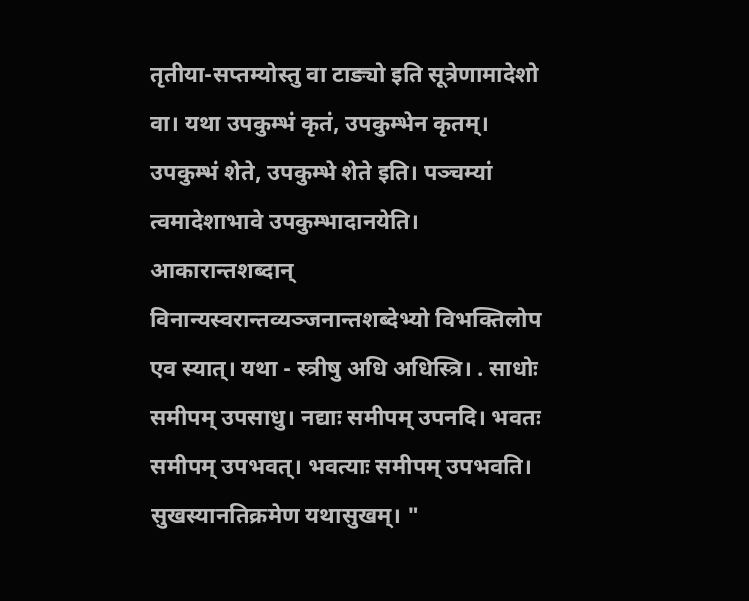तृतीया-सप्तम्योस्तु वा टाङ्यो इति सूत्रेणामादेशो वा। यथा उपकुम्भं कृतं, उपकुम्भेन कृतम्। उपकुम्भं शेते, उपकुम्भे शेते इति। पञ्चम्यां त्वमादेशाभावे उपकुम्भादानयेति। आकारान्तशब्दान् विनान्यस्वरान्तव्यञ्जनान्तशब्देभ्यो विभक्तिलोप एव स्यात्। यथा - स्त्रीषु अधि अधिस्त्रि। . साधोः समीपम् उपसाधु। नद्याः समीपम् उपनदि। भवतः समीपम् उपभवत्। भवत्याः समीपम् उपभवति।
सुखस्यानतिक्रमेण यथासुखम्। "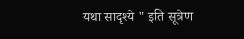यथा सादृश्ये " इति सूत्रेण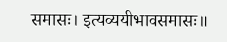समासः। इत्यव्ययीभावसमासः॥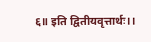६॥ इति द्वितीयवृत्तार्थः।।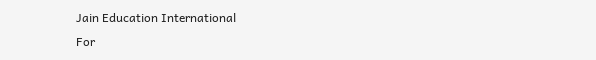Jain Education International
For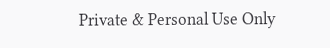Private & Personal Use Only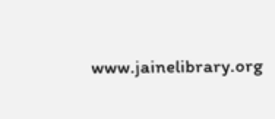www.jainelibrary.org